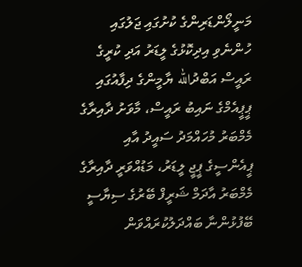މަނީލޯންޑަރިންގެ ކުށުގައި ޖަލުގައި ހުންނެވި އިދިކޮޅުގެ ލީޑަރު އަދި ކުރީގެ ރައީސް އަބްދުالله ޔާމީންގެ ދިފާއުގައި ޕީޕީއެމްގެ ނައިބު ރައީސް، މާވަށު ދާއިރާގެ މެމްބަރު މުހައްމަދު ސައީދު އާއި ޕީއެންސީގެ ޕީޖީ ލީޑަރު، މަޑުއްވަރީ ދާއިރާގެ މެމްބަރު އާދަމް ޝަރީފް ބޭރުގެ ސިޔާސީ ބޭފުޅުންނާ ބައްދަލުކުރައްވަން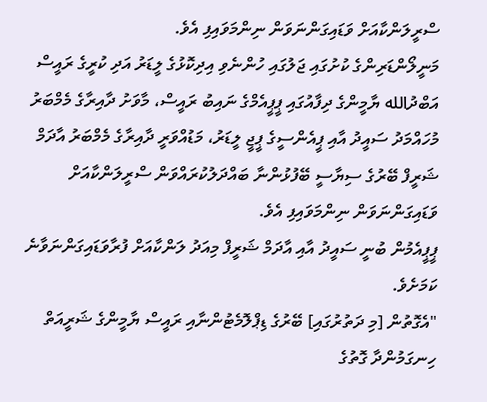ސްރީލަންކާއަށް ވަޑައިގަންނަވަން ނިންމަވައިފި އެވެ.
މަނީލޯންޑަރިންގެ ކުށުގައި ޖަލުގައި ހުންނެވި އިދިކޮޅުގެ ލީޑަރު އަދި ކުރީގެ ރައީސް އަބްދުالله ޔާމީންގެ ދިފާއުގައި ޕީޕީއެމްގެ ނައިބު ރައީސް، މާވަށު ދާއިރާގެ މެމްބަރު މުހައްމަދު ސައީދު އާއި ޕީއެންސީގެ ޕީޖީ ލީޑަރު، މަޑުއްވަރީ ދާއިރާގެ މެމްބަރު އާދަމް ޝަރީފް ބޭރުގެ ސިޔާސީ ބޭފުޅުންނާ ބައްދަލުކުރައްވަން ސްރީލަންކާއަށް ވަޑައިގަންނަވަން ނިންމަވައިފި އެވެ.
ޕީޕީއެމުން ބުނީ ސައީދު އާއި އާދަމް ޝަރީފް މިއަދު ލަންކާއަށް ފުރާވަޑައިގަންނަވާނެ ކަމަށެވެ.
"އެގޮތުން [މި ދަތުރުގައި] ބޭރުގެ ޑިޕްލޮމެޓުންނާއި ރައީސް ޔާމީންގެ ޝަރީއަތް ހިނގަމުންދާ ގޮތުގެ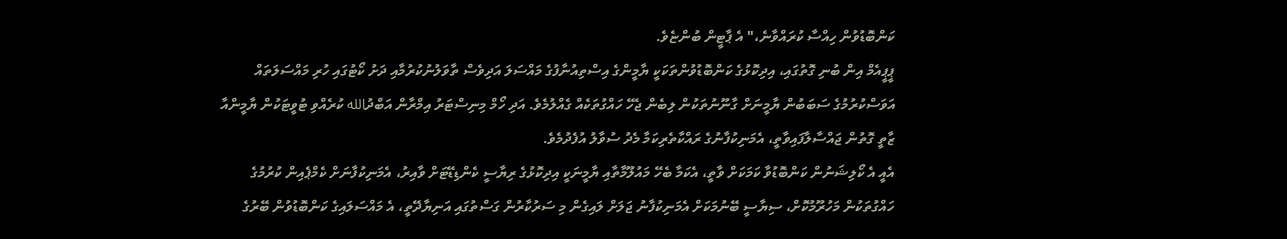ކަންބޮޑުވުން ހިއްސާ ކުރައްވާނެ،" އެ ޕާޓީން ބުންޏެވެ.
ޕީޕީއެމް އިން ބުނި ގޮތުގައި، އިދިކޮޅުގެ ކަންބޮޑުވުންތަކަކީ ޔާމީންގެ އިސްތިއުނާފުގެ މައްސަލަ އަދިވެސް ތާވަލުނުކުރުމާއި ދަށު ކޯޓުގައި ހުރި މައްސަލަތައް އަވަސްކުރުމުގެ ސަބަބުން ޔާމީނަށް ގާނޫނުތަކުން ލިބެން ޖެހޭ ހައްގުތަކެއް ގެއްލުމެވެ. އަދި ހޯމް މިނިސްޓަރު އިމްރާން އަބްދުالله ކުރެއްވި ޓުވީޓަކުން ޔާމީންއާ ޒާތީ ގޮތުން ޖައްސާލާފައިވާތީ، އެމަނިކުފާނުގެ ރައްކާތެރިކަމާ މެދު ސުވާލު އުފެދުމެވެ.
އެއީ އެ ކޯލިޝަނުން ކަންބޮޑުވާ ކަމަކަށް ވާތީ، އެކަމާ ބެހޭ މައުލޫމާތާއި ޔާމީނަކީ އިދިކޮޅުގެ ރިޔާސީ ކެންޑިޑޭޓަށް ވާއިރު، އެމަނިކުފާނަށް ކެމްޕެއިން ކުރުމުގެ ހައްގުތަކުން މަހުރޫމުކޮށް، ސިޔާސީ ބޭނުމަކަށް އެމަނިކުފާނު ޖަލަށް ލައިގެން މި ސަރުކާރުން ގަސްތުގައި އަނިޔާދޭތީ، އެ މައްސަލައިގެ ކަންބޮޑުވުން ބޭރުގެ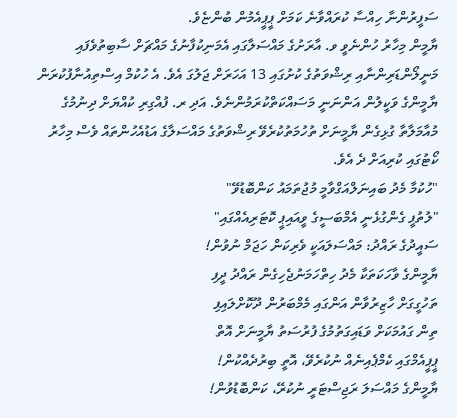ސަފީރުންނާ ހިއްސާ ކުރައްވާނެ ކަމަށް ޕީޕީއެމުން ބުންޏެވެ.
ޔާމީން މިހާރު ހުންނެވީ ވ. އާރަށުގެ މައްސަލާގައި އެމަނިކުފާނުގެ މައްޗަށް ސާބިތުވެފައި މަނީލޯންޑަރިންނާއި ރިޝްވަތުގެ ކުށުގައި 13 އަހަރަށް ޖަލުގަ އެވެ. އެ ހުކުމް އިސްތިއުނާފުކުރަން ޔާމީންގެ ވަކީލުން އަންނަނީ މަސައްކަތްކުރަމުންނެވެ. އަދި ރ. ފުއްގިރި ކުއްޔަށް ދިނުމުގެ މުއާމަލާތާ ގުޅިގެން ޔާމީނަށް ތުހުމަތުކުރެވޭ ރިޝްވަތުގެ މައްސަލާގެ އަޑުއެހުންތައް ވެސް މިހާރު ކޯޓުގައި ކުރިއަށް ދެ އެވެ.
"ހުކުމާ މެދު ބައިނަލްއަގްވާމީ މުޖުތަމައު ކަންބޮޑުވޭ"
"ލުތުފީ ގެންގުޅެނީ އެމްބަސީގެ ވީއައިޕީ ކޮޓަރިއެއްގައި"
ސައީދުގެ ރައްދު: މައްސަލައަކީ ވެރިކަން ހަޖަމް ނުވުން!
ޔާމީންގެ ވާހަކަތަކާ މެދު ހިތްހަމަނުޖެހިގެން ރައްދު ދީފި
ތަހުގީގަށް ހާޒިރުވާން އަންގައި މެމްބަރުން ދޫކޮށްލައިފި
ތިން ގައުމަކަށް ވަޑައިގަތުމުގެ ފުރުސަތު ޔާމީނަށް އޮތް
ޕީޕީއެމްގައި ކެމްޕެއިނެއް ނުކުރެވޭ، އޮތީ ބިރުދެއްކުން!
ޔާމީންގެ މައްސަލަ ރަޖިސްޓަރީ ނުކުރޭ، ކަންބޮޑުވުން!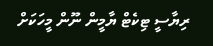ރިޔާސީ ޓިކެޓް ޔާމީން ނޫން މީހަކަށް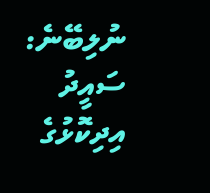ނުލިބޭނެ: ސައީދު
އިދިކޮޅުގެ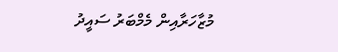މުޒާހަރާއިން މެމްބަރު ސައީދު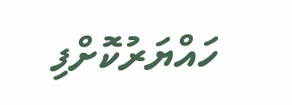ހައްޔަރުކޮށްފި